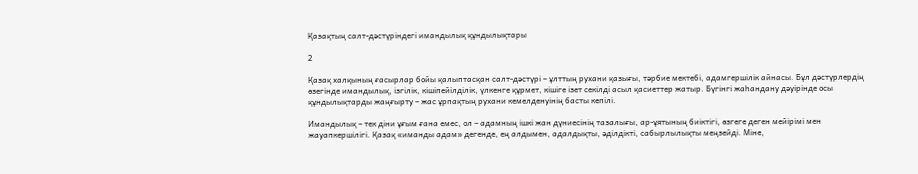Қазақтың салт-дәстүріндегі имандылық құндылықтары

2

Қазақ халқының ғасырлар бойы қалыптасқан салт-дәстүрі – ұлттың рухани қазығы, тәрбие мектебі, адамгершілік айнасы. Бұл дәстүрлердің өзегінде имандылық, ізгілік, кішіпейілділік, үлкенге құрмет, кішіге ізет секілді асыл қасиеттер жатыр. Бүгінгі жаһандану дәуірінде осы құндылықтарды жаңғырту – жас ұрпақтың рухани кемелденуінің басты кепілі.

Имандылық – тек діни ұғым ғана емес, ол – адамның ішкі жан дүниесінің тазалығы, ар-ұятының биіктігі, өзгеге деген мейірімі мен жауапкершілігі. Қазақ «иманды адам» дегенде, ең алдымен, адалдықты, әділдікті, сабырлылықты меңзейді. Міне,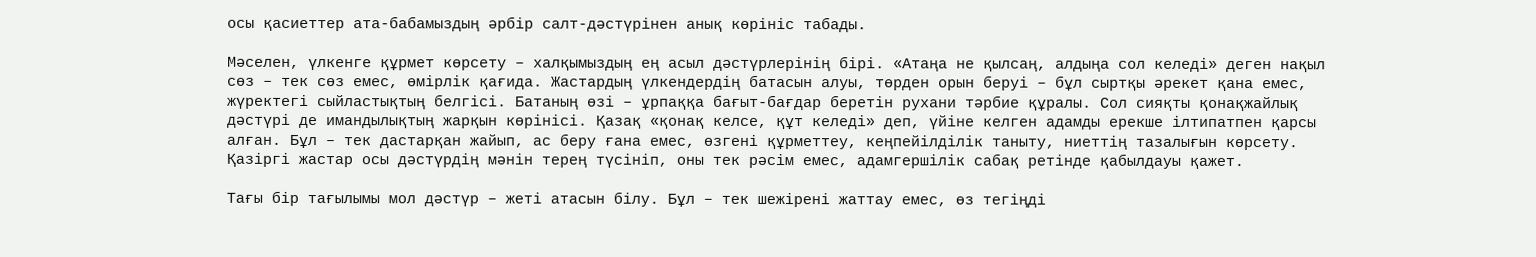осы қасиеттер ата-бабамыздың әрбір салт-дәстүрінен анық көрініс табады.

Мәселен, үлкенге құрмет көрсету – халқымыздың ең асыл дәстүрлерінің бірі. «Атаңа не қылсаң, алдыңа сол келеді» деген нақыл сөз – тек сөз емес, өмірлік қағида. Жастардың үлкендердің батасын алуы, төрден орын беруі – бұл сыртқы әрекет қана емес, жүректегі сыйластықтың белгісі. Батаның өзі – ұрпаққа бағыт-бағдар беретін рухани тәрбие құралы. Сол сияқты қонақжайлық дәстүрі де имандылықтың жарқын көрінісі. Қазақ «қонақ келсе, құт келеді» деп, үйіне келген адамды ерекше ілтипатпен қарсы алған. Бұл – тек дастарқан жайып, ас беру ғана емес, өзгені құрметтеу, кеңпейілділік таныту, ниеттің тазалығын көрсету. Қазіргі жастар осы дәстүрдің мәнін терең түсініп, оны тек рәсім емес, адамгершілік сабақ ретінде қабылдауы қажет.

Тағы бір тағылымы мол дәстүр – жеті атасын білу. Бұл – тек шежірені жаттау емес, өз тегіңді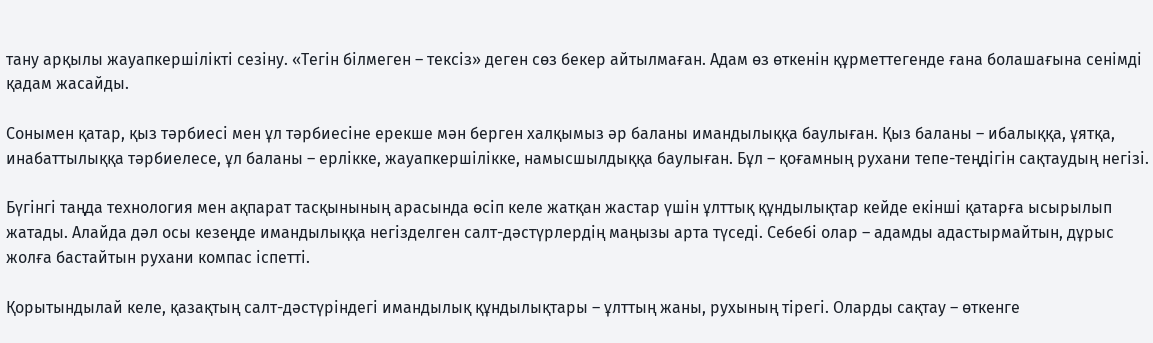тану арқылы жауапкершілікті сезіну. «Тегін білмеген – тексіз» деген сөз бекер айтылмаған. Адам өз өткенін құрметтегенде ғана болашағына сенімді қадам жасайды.

Сонымен қатар, қыз тәрбиесі мен ұл тәрбиесіне ерекше мән берген халқымыз әр баланы имандылыққа баулыған. Қыз баланы – ибалыққа, ұятқа, инабаттылыққа тәрбиелесе, ұл баланы – ерлікке, жауапкершілікке, намысшылдыққа баулыған. Бұл – қоғамның рухани тепе-теңдігін сақтаудың негізі.

Бүгінгі таңда технология мен ақпарат тасқынының арасында өсіп келе жатқан жастар үшін ұлттық құндылықтар кейде екінші қатарға ысырылып жатады. Алайда дәл осы кезеңде имандылыққа негізделген салт-дәстүрлердің маңызы арта түседі. Себебі олар – адамды адастырмайтын, дұрыс жолға бастайтын рухани компас іспетті.

Қорытындылай келе, қазақтың салт-дәстүріндегі имандылық құндылықтары – ұлттың жаны, рухының тірегі. Оларды сақтау – өткенге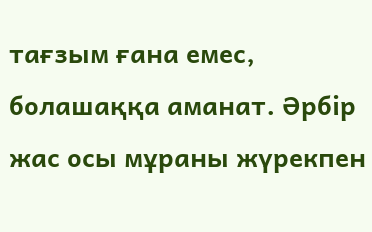тағзым ғана емес, болашаққа аманат. Әрбір жас осы мұраны жүрекпен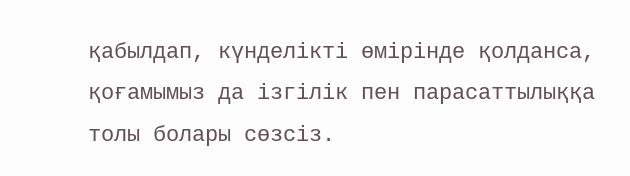қабылдап, күнделікті өмірінде қолданса, қоғамымыз да ізгілік пен парасаттылыққа толы болары сөзсіз.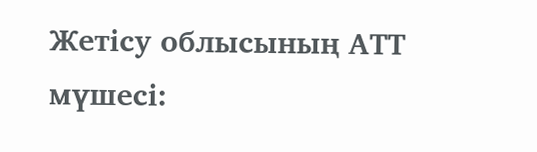Жетісу облысының АТТ мүшесі: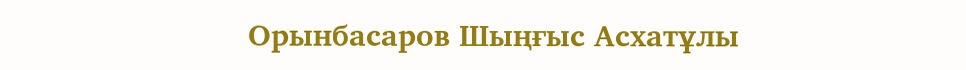Орынбасаров Шыңғыс Асхатұлы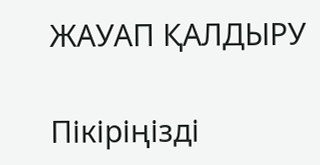ЖАУАП ҚАЛДЫРУ

Пікіріңізді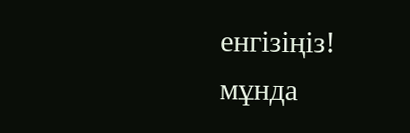енгізіңіз!
мұнда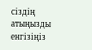сіздің атыңызды енгізіңіз